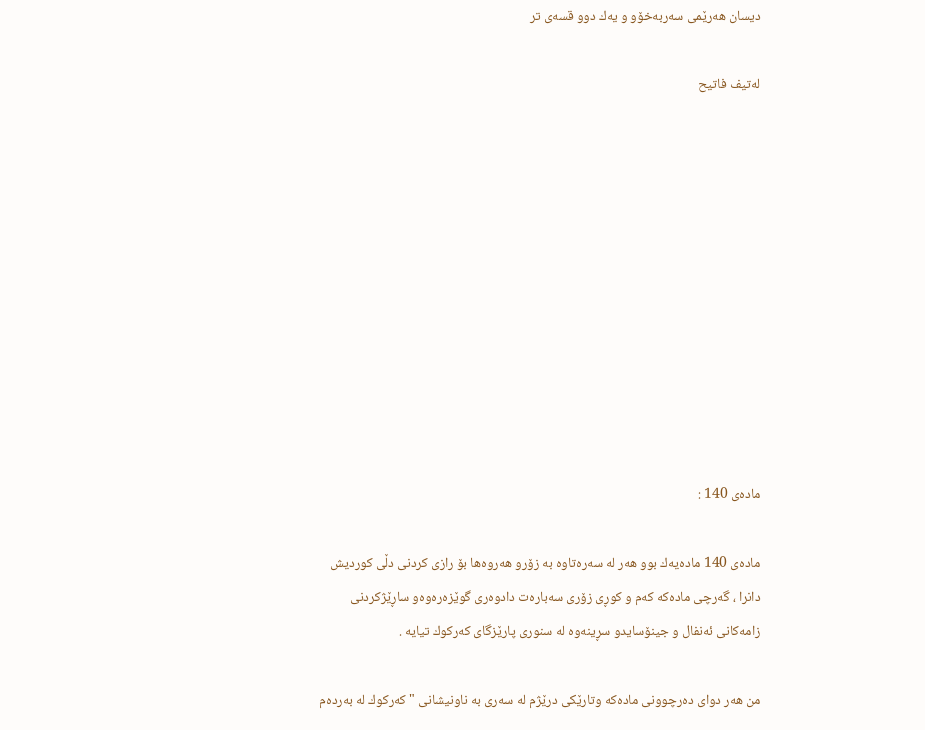دیسان هه‌رێمی سه‌ربه‌خۆو و یه‌ك دوو قسه‌ی تر

لەتیف فاتیح











ماده‌ی 140 :

ماده‌ی 140 ماده‌یه‌ك بوو هه‌ر له‌ سه‌ره‌تاوه‌ به‌ زۆرو هه‌روه‌ها بۆ رازی كردنی دڵی كوردیش دانرا ، گه‌رچی ماده‌كه‌ كه‌م و كوڕی زۆری سه‌باره‌ت دادوه‌ری گوێزه‌ره‌وه‌و ساڕێژكردنی زامه‌كانی ئه‌نفال و جینۆسایدو سڕینه‌وه‌ له‌ سنوری پارێزگای كه‌ركوك تیایه‌ .

من هه‌ر دوای ده‌رچوونی ماده‌كه‌ وتارێكی درێژم له‌ سه‌ری به‌ ناونیشانی " كه‌ركوك له‌ به‌رده‌م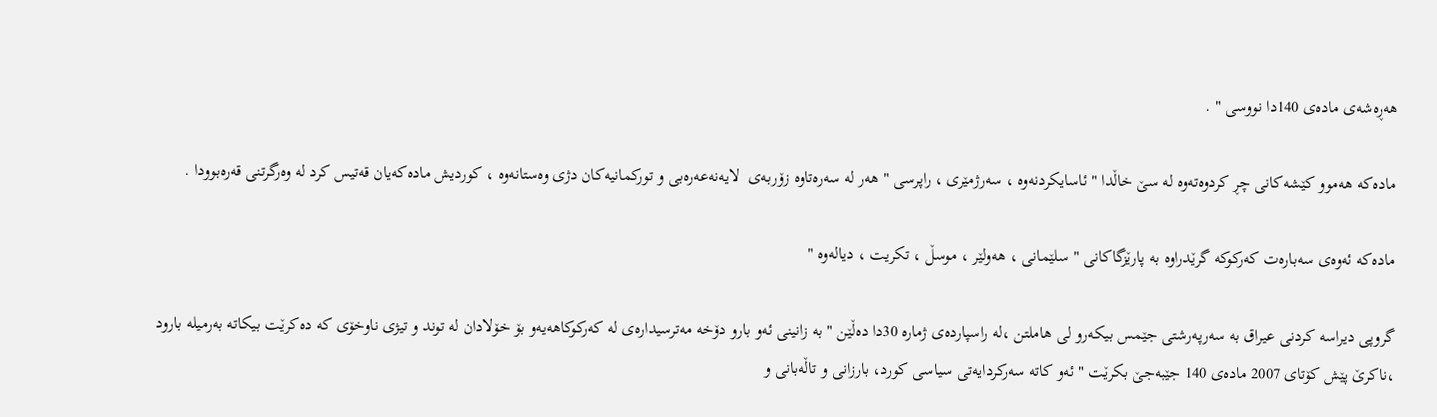هه‌ڕه‌شه‌ی ماده‌ی 140دا نووسی " .

ماده‌كه‌ هه‌موو كێشه‌كانی چڕ كردوه‌ته‌وه‌ له‌ سێ‌ خاڵدا " ئاسایكردنه‌وه‌ ، سه‌رژمێری ، راپرسی " هه‌ر له‌ سه‌ره‌تاوه‌ زۆربه‌ی  لایه‌نه‌عه‌ره‌بی و توركمانیه‌كان دژی وه‌ستانه‌وه‌ ، كوردیش ماده‌كه‌یان قه‌تیس كرد له‌ وه‌رگرتنی قه‌ره‌بوودا .

ماده‌كه‌ ئه‌وه‌ی سه‌باره‌ت كه‌ركوكه‌ گرێدراوه‌ به‌ پارێزگاكانی " سلێمانی ، هه‌ولێر ، موسڵ ، تكریت ، دیاله‌وه‌ "

گروپی دیراسه‌ كردنی عیراق به‌ سه‌رپه‌رشتی جێمس بیكه‌رو لی هاملتن ،له‌ راسپارده‌ی ژماره‌ 30دا ده‌ڵێن " به‌ زانینی ئه‌و بارو دۆخه‌ مه‌ترسیداره‌ی له‌ كه‌ركوكاهه‌یه‌و بۆ خۆلادان له‌ توند و تیژی ناوخۆی كه‌ ده‌كرێت بیكاته‌ به‌رمیله‌ بارود ،ناكرێ‌ پێش كۆتای 2007 ماده‌ی 140 جێبه‌جێ‌ بكرێت " ئه‌و كاته‌ سه‌ركردایه‌تی سیاسی كورد، بارزانی و تاڵه‌بانی و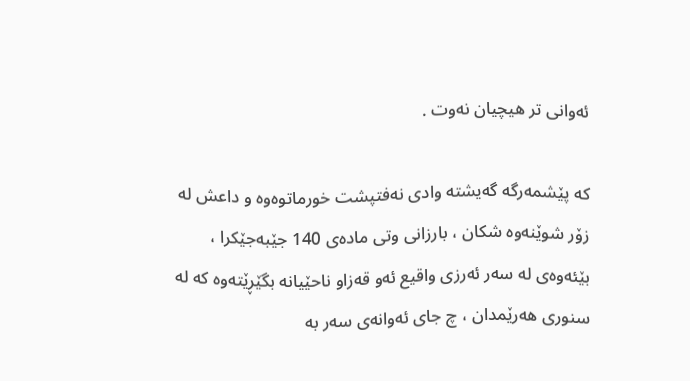ئه‌وانی تر هیچیان نه‌وت .

كه‌ پێشمه‌رگه‌ گه‌یشته‌ وادی نه‌فتپشت خورماتوه‌وه‌ و داعش له‌ زۆر شوێنه‌وه‌ شكان ، بارزانی وتی ماده‌ی 140 جێبه‌جێكرا ، بێئه‌وه‌ی له‌ سه‌ر ئه‌رزی واقیع ئه‌و قه‌زاو ناحێیانه‌ بگێڕێته‌وه‌ كه‌ له‌ سنوری هه‌رێمدان ، چ جای ئه‌وانه‌ی سه‌ر به‌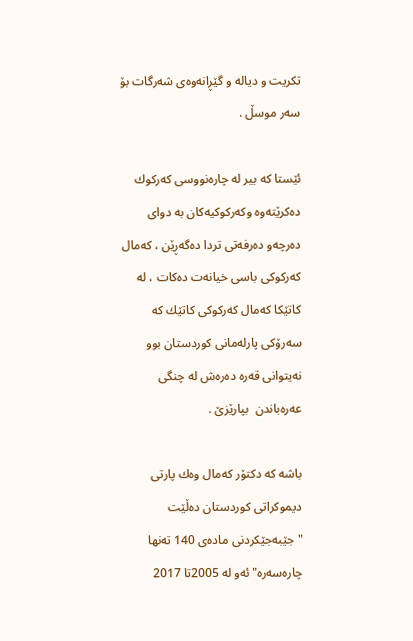تكریت و دیاله‌ و گێڕانه‌وه‌ی شه‌رگات بۆ سه‌ر موسڵ .

ئێستا كه‌ بیر له‌ چاره‌نووسی كه‌ركوك ده‌كرێته‌وه‌ وكه‌ركوكیه‌كان به‌ دوای ده‌رچه‌و ده‌رفه‌تی تردا ده‌گه‌ڕێن ، كه‌مال كه‌ركوكی باسی خیانه‌ت ده‌كات ، له‌ كاتێكا كه‌مال كه‌ركوكی كاتێك كه‌ سه‌رۆكی پارله‌مانی كوردستان بوو نه‌یتوانی قه‌ره‌ ده‌ره‌ش له‌ چنگی عه‌ره‌باندن  بپارێزێ‌ .

باشه‌ كه‌ دكتۆر كه‌مال وه‌ك پارتی دیموكراتی كوردستان ده‌ڵێت "جێبه‌جێكردنی ماده‌ی 140 ته‌نها چاره‌سه‌ره‌" ئه‌و له‌ 2005تا 2017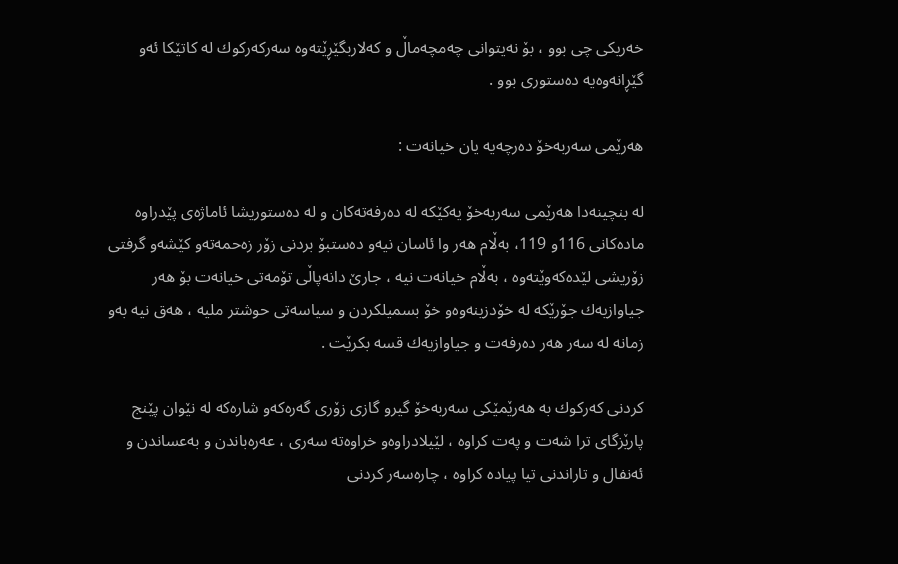خه‌ریكی چی بوو ، بۆ نه‌یتوانی چه‌مچه‌ماڵ و كه‌لاربگێڕێته‌وه‌ سه‌ركه‌ركوك له‌ كاتێكا ئه‌و گێڕانه‌وه‌یه‌ ده‌ستوری بوو .

هه‌رێمی سه‌ربه‌خۆ ده‌رچه‌یه‌ یان خیانه‌ت :

له‌ بنچینه‌دا هه‌رێمی سه‌ربه‌خۆ یه‌كێكه‌ له‌ ده‌رفه‌ته‌كان و له‌ ده‌ستوریشا ئاماژه‌ی پێدراوه‌ ماده‌كانی 116و 119، به‌ڵام هه‌ر وا ئاسان نیه‌و ده‌ستبۆ بردنی زۆر زه‌حمه‌ته‌و كێشه‌و گرفتی زۆریشی لێده‌كه‌وێته‌وه‌ ، به‌ڵام خیانه‌ت نیه‌ ، جارێ‌ دانه‌پاڵی تۆمه‌تی خیانه‌ت بۆ هه‌ر جیاوازیه‌ك جۆرێكه‌ له‌ خۆدزینه‌وه‌و خۆ بسمیلكردن و سیاسه‌تی حوشتر ملیه‌ ، هه‌ق نیه‌ به‌و زمانه‌ له‌ سه‌ر هه‌ر ده‌رفه‌ت و جیاوازیه‌ك قسه‌ بكرێت .

كردنی كه‌ركوك به‌ هه‌رێمێكی سه‌ربه‌خۆ گیرو گازی زۆری گه‌ره‌كه‌و شاره‌كه‌ له‌ نێوان پێنج پارێزگای ترا شه‌ت و په‌ت كراوه‌ ، لێیلادراوه‌و خراوه‌ته‌ سه‌ری ، عه‌ره‌باندن و به‌عساندن و ئه‌نفال و تاراندنی تیا پیاده‌ كراوه‌ ، چاره‌سه‌ر كردنی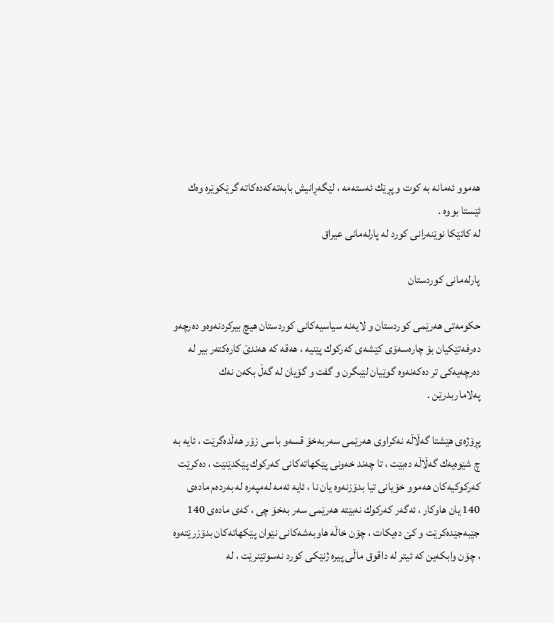هه‌موو ئه‌مانه‌ به‌ كوت و پڕێك ئه‌سته‌مه‌ ، لێگه‌ڕانیش بابه‌ته‌كه‌ده‌كاته‌ گرێكوێره‌ وه‌ك ئێستا بووه‌ .
له‌ كاتێكا نوێنه‌رانی كورد له‌ پارله‌مانی عیراق

پارله‌مانی كوردستان

حكومه‌تی هه‌رێمی كوردستان و لایه‌نه‌ سیاسیه‌كانی كوردستان هیچ بیركردنه‌وه‌و ده‌رچه‌و ده‌رفه‌تێكیان بۆ چاره‌سه‌ۆی كێشه‌ی كه‌ركوك پێنیه‌ ، هه‌قه‌ كه‌ هه‌ندێ‌ كاره‌كته‌ر بیر له‌ ده‌رچه‌یه‌كی تر ده‌كه‌نه‌وه‌ گوێیان لێبگرن و گفت و گۆیان له‌ گه‌ڵ بكه‌ن نه‌ك په‌لاماربدرێن .

پڕۆژه‌ی هێشتا گه‌ڵاڵه‌ نه‌كراوی هه‌رێمی سه‌ربه‌خۆ قسه‌و باسی زۆر هه‌ڵده‌گرێت ، ئایه‌ به‌ چ شێوه‌یه‌ك گه‌ڵاڵه‌ ده‌بێت ، تا چه‌ند خه‌ونی پێكهاته‌كانی كه‌ركوك پێكدێنێت ، ده‌كرێت كه‌ركوكیه‌كان هه‌موو خۆیانی تیا بدۆزنه‌وه‌ یان نا ، ئایه‌ ئه‌مه‌ له‌مپه‌ره‌ له‌ به‌رده‌م ماده‌ی 140 یان هاوكار ، ئه‌گه‌ر كه‌ركوك نه‌بێته‌ هه‌رێمی سه‌ر به‌خۆ چی ، كه‌ی ماده‌ی 140 جێبه‌جێده‌كرێت و كێ‌ ده‌یكات ، چۆن خاڵه‌ هاوبه‌شه‌كانی نێوان پێكهاته‌كان بدۆزرێته‌وه‌ ، چۆن وابكه‌ین كه‌ ئیتر له‌ داقوق ماڵی پیره‌ ژنێكی كورد نه‌سوتێنرێت ، له‌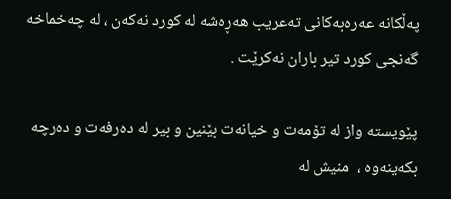په‌ڵكانه‌ عه‌ره‌به‌كانی ته‌عریب هه‌ڕه‌شه‌ له‌ كورد نه‌كه‌ن ، له‌ چه‌خماخه‌ گه‌نجی كورد تیر باران نه‌كرێت .

پێویسته‌ واز له‌ تۆمه‌ت و خیانه‌ت بێنین و بیر له‌ ده‌رفه‌ت و ده‌رچه‌ بكه‌ینه‌وه‌ ،  منیش له‌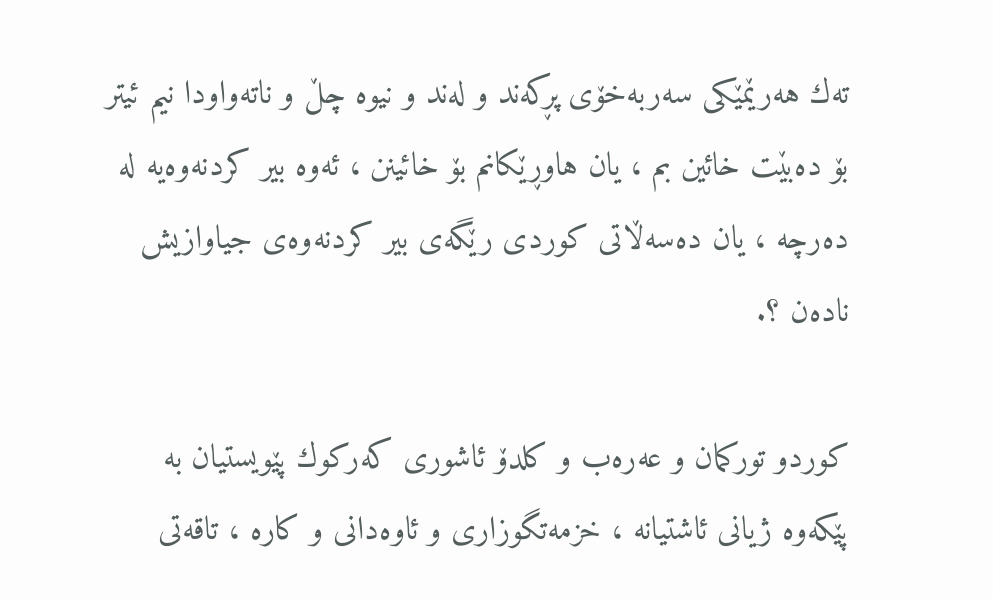ته‌ك هه‌رێمێكی سه‌ربه‌خۆی پڕكه‌ند و له‌ند و نیوه‌ چڵ و ناته‌واودا نیم ئیتر بۆ ده‌بێت خائین بم ، یان هاوڕێكانم بۆ خائینن ، ئه‌وه‌ بیر كردنه‌وه‌یه‌ له‌ ده‌رچه‌ ، یان ده‌سه‌ڵاتی كوردی رێگه‌ی بیر كردنه‌وه‌ی جیاوازیش ناده‌ن ؟.

كوردو توركمان و عه‌ره‌ب و كلدۆ ئاشوری كه‌ركوك پێویستیان به‌ پێكه‌وه‌ ژیانی ئاشتیانه‌ ، خزمه‌تگوزاری و ئاوه‌دانی و كاره‌ ، تاقه‌تی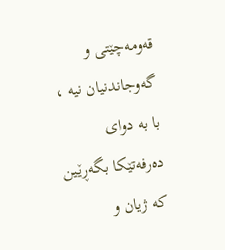قه‌ومه‌چێتی و گه‌وجاندنیان نیه‌ ، با به‌ دوای ده‌رفه‌تێكا بگه‌ڕێین كه‌ ژیان و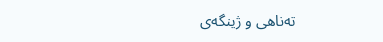ته‌ناهی و ژینگه‌ی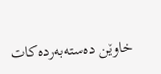خاوێن ده‌سته‌به‌رده‌كات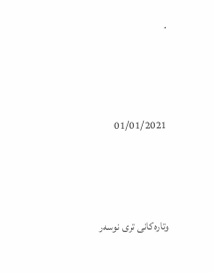.



01/01/2021



وتارەکانی تری نوسەر